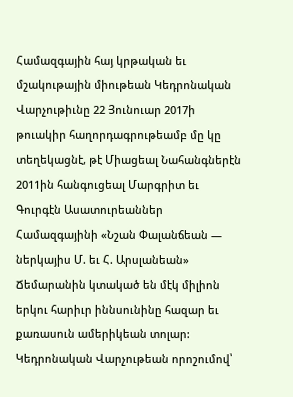Համազգային հայ կրթական եւ մշակութային միութեան Կեդրոնական Վարչութիւնը 22 Յունուար 2017ի թուակիր հաղորդագրութեամբ մը կը տեղեկացնէ, թէ Միացեալ Նահանգներէն 2011ին հանգուցեալ Մարգրիտ եւ Գուրգէն Ասատուրեաններ Համազգայինի «Նշան Փալանճեան — ներկայիս Մ. եւ Հ. Արսլանեան» Ճեմարանին կտակած են մէկ միլիոն երկու հարիւր իննսունինը հազար եւ քառասուն ամերիկեան տոլար:
Կեդրոնական Վարչութեան որոշումով՝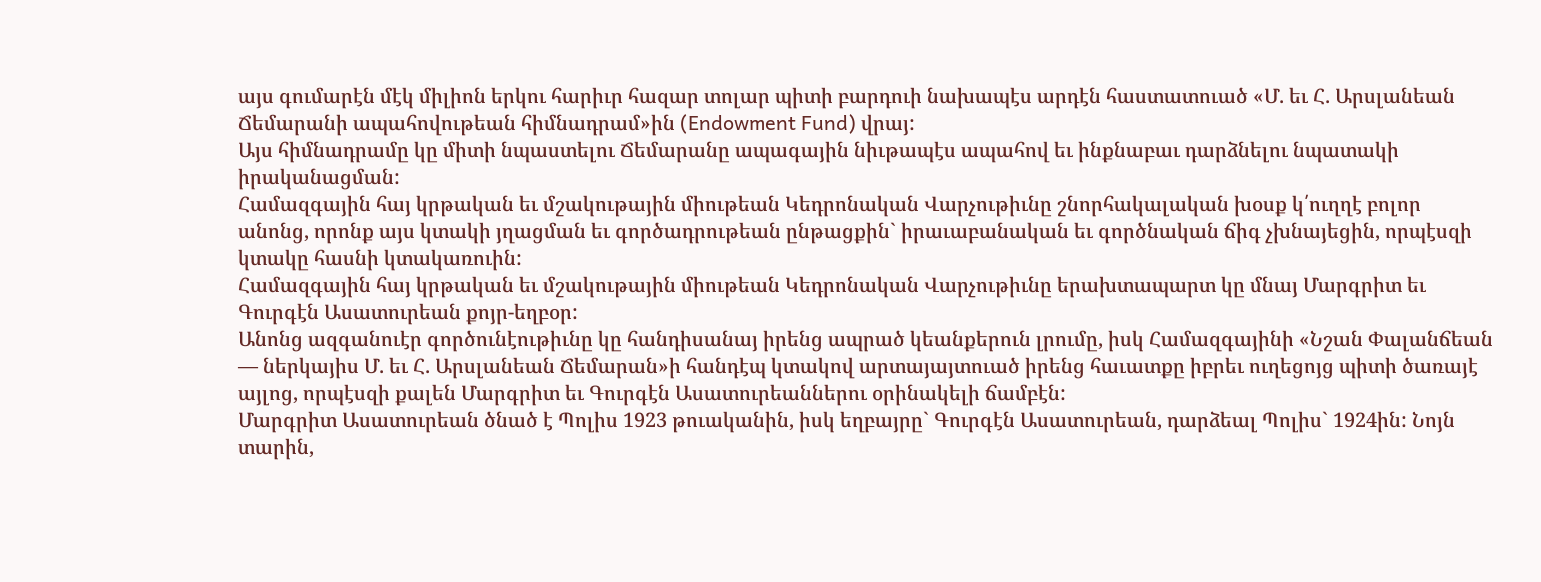այս գումարէն մէկ միլիոն երկու հարիւր հազար տոլար պիտի բարդուի նախապէս արդէն հաստատուած «Մ. եւ Հ. Արսլանեան Ճեմարանի ապահովութեան հիմնադրամ»ին (Endowment Fund) վրայ:
Այս հիմնադրամը կը միտի նպաստելու Ճեմարանը ապագային նիւթապէս ապահով եւ ինքնաբաւ դարձնելու նպատակի իրականացման:
Համազգային հայ կրթական եւ մշակութային միութեան Կեդրոնական Վարչութիւնը շնորհակալական խօսք կ՛ուղղէ բոլոր անոնց, որոնք այս կտակի յղացման եւ գործադրութեան ընթացքին` իրաւաբանական եւ գործնական ճիգ չխնայեցին, որպէսզի կտակը հասնի կտակառուին:
Համազգային հայ կրթական եւ մշակութային միութեան Կեդրոնական Վարչութիւնը երախտապարտ կը մնայ Մարգրիտ եւ Գուրգէն Ասատուրեան քոյր-եղբօր:
Անոնց ազգանուէր գործունէութիւնը կը հանդիսանայ իրենց ապրած կեանքերուն լրումը, իսկ Համազգայինի «Նշան Փալանճեան — ներկայիս Մ. եւ Հ. Արսլանեան Ճեմարան»ի հանդէպ կտակով արտայայտուած իրենց հաւատքը իբրեւ ուղեցոյց պիտի ծառայէ այլոց, որպէսզի քալեն Մարգրիտ եւ Գուրգէն Ասատուրեաններու օրինակելի ճամբէն:
Մարգրիտ Ասատուրեան ծնած է Պոլիս 1923 թուականին, իսկ եղբայրը` Գուրգէն Ասատուրեան, դարձեալ Պոլիս` 1924ին: Նոյն տարին,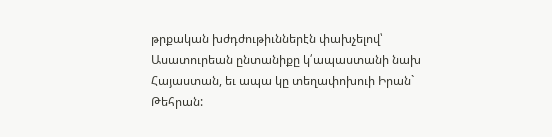թրքական խժդժութիւններէն փախչելով՝ Ասատուրեան ընտանիքը կ՛ապաստանի նախ Հայաստան, եւ ապա կը տեղափոխուի Իրան` Թեհրան: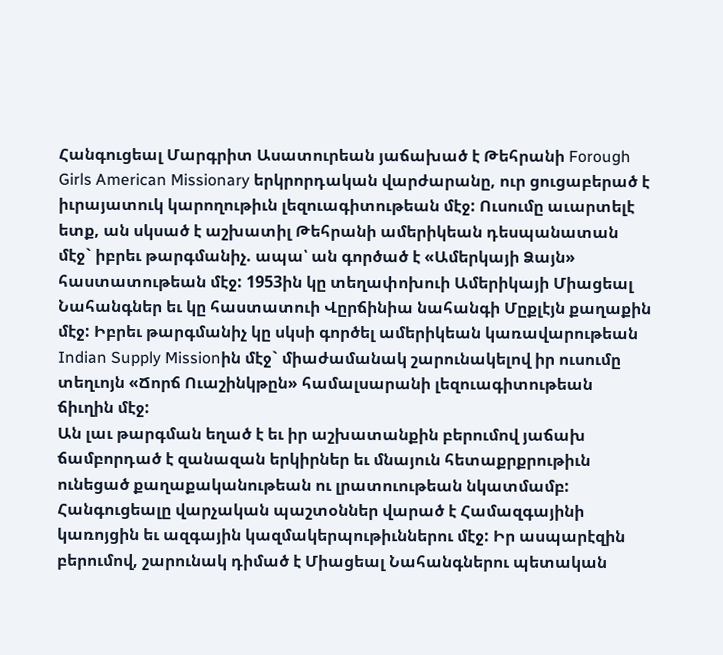Հանգուցեալ Մարգրիտ Ասատուրեան յաճախած է Թեհրանի Forough Girls American Missionary երկրորդական վարժարանը, ուր ցուցաբերած է իւրայատուկ կարողութիւն լեզուագիտութեան մէջ: Ուսումը աւարտելէ ետք, ան սկսած է աշխատիլ Թեհրանի ամերիկեան դեսպանատան մէջ` իբրեւ թարգմանիչ. ապա՝ ան գործած է «Ամերկայի Ձայն» հաստատութեան մէջ: 1953ին կը տեղափոխուի Ամերիկայի Միացեալ Նահանգներ եւ կը հաստատուի Վըրճինիա նահանգի Մըքլէյն քաղաքին մէջ: Իբրեւ թարգմանիչ կը սկսի գործել ամերիկեան կառավարութեան Indian Supply Missionին մէջ` միաժամանակ շարունակելով իր ուսումը տեղւոյն «Ճորճ Ուաշինկթըն» համալսարանի լեզուագիտութեան ճիւղին մէջ:
Ան լաւ թարգման եղած է եւ իր աշխատանքին բերումով յաճախ ճամբորդած է զանազան երկիրներ եւ մնայուն հետաքրքրութիւն ունեցած քաղաքականութեան ու լրատուութեան նկատմամբ: Հանգուցեալը վարչական պաշտօններ վարած է Համազգայինի կառոյցին եւ ազգային կազմակերպութիւններու մէջ: Իր ասպարէզին բերումով, շարունակ դիմած է Միացեալ Նահանգներու պետական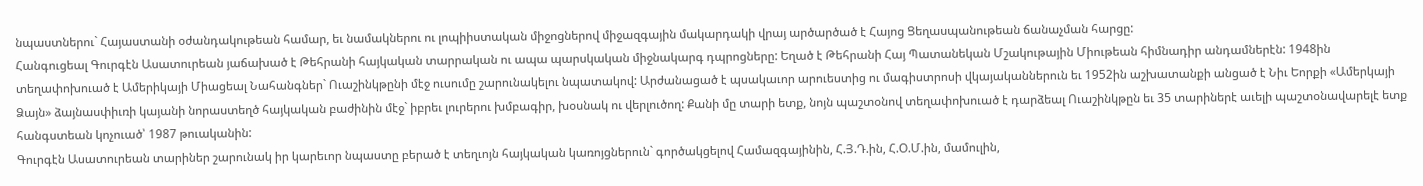նպաստներու` Հայաստանի օժանդակութեան համար, եւ նամակներու ու լոպիիստական միջոցներով միջազգային մակարդակի վրայ արծարծած է Հայոց Ցեղասպանութեան ճանաչման հարցը:
Հանգուցեալ Գուրգէն Ասատուրեան յաճախած է Թեհրանի հայկական տարրական ու ապա պարսկական միջնակարգ դպրոցները: Եղած է Թեհրանի Հայ Պատանեկան Մշակութային Միութեան հիմնադիր անդամներէն: 1948ին տեղափոխուած է Ամերիկայի Միացեալ Նահանգներ` Ուաշինկթընի մէջ ուսումը շարունակելու նպատակով: Արժանացած է պսակաւոր արուեստից ու մագիստրոսի վկայականներուն եւ 1952ին աշխատանքի անցած է Նիւ Եորքի «Ամերկայի Ձայն» ձայնասփիւռի կայանի նորաստեղծ հայկական բաժինին մէջ` իբրեւ լուրերու խմբագիր, խօսնակ ու վերլուծող: Քանի մը տարի ետք, նոյն պաշտօնով տեղափոխուած է դարձեալ Ուաշինկթըն եւ 35 տարիներէ աւելի պաշտօնավարելէ ետք հանգստեան կոչուած՝ 1987 թուականին:
Գուրգէն Ասատուրեան տարիներ շարունակ իր կարեւոր նպաստը բերած է տեղւոյն հայկական կառոյցներուն` գործակցելով Համազգայինին, Հ.Յ.Դ.ին, Հ.Օ.Մ.ին, մամուլին,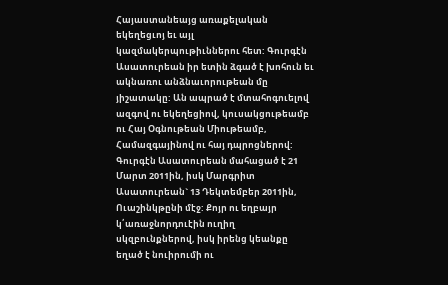Հայաստանեայց առաքելական եկեղեցւոյ եւ այլ կազմակերպութիւններու հետ: Գուրգէն Ասատուրեան իր ետին ձգած է խոհուն եւ ակնառու անձնաւորութեան մը յիշատակը: Ան ապրած է մտահոգուելով ազգով ու եկեղեցիով, կուսակցութեամբ ու Հայ Օգնութեան Միութեամբ, Համազգայինով ու հայ դպրոցներով: Գուրգէն Ասատուրեան մահացած է 21 Մարտ 2011ին, իսկ Մարգրիտ Ասատուրեան` 13 Դեկտեմբեր 2011ին, Ուաշինկթընի մէջ: Քոյր ու եղբայր կ՛առաջնորդուէին ուղիղ սկզբունքներով, իսկ իրենց կեանքը եղած է նուիրումի ու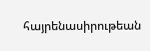հայրենասիրութեան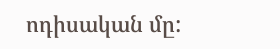ոդիսական մը: